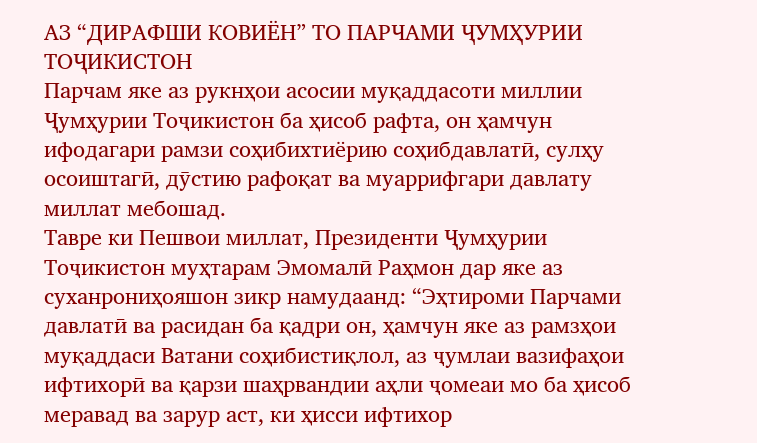АЗ “ДИРАФШИ КОВИЁН” ТО ПАРЧАМИ ҶУМҲУРИИ ТОҶИКИСТОН
Парчам яке аз рукнҳои асосии муқаддасоти миллии Ҷумҳурии Тоҷикистон ба ҳисоб рафта, он ҳамчун ифодагари рамзи соҳибихтиёрию соҳибдавлатӣ, сулҳу осоиштагӣ, дӯстию рафоқат ва муаррифгари давлату миллат мебошад.
Тавре ки Пешвои миллат, Президенти Ҷумҳурии Тоҷикистон муҳтарам Эмомалӣ Раҳмон дар яке аз суханрониҳояшон зикр намудаанд: “Эҳтироми Парчами давлатӣ ва расидан ба қадри он, ҳамчун яке аз рамзҳои муқаддаси Ватани соҳибистиқлол, аз ҷумлаи вазифаҳои ифтихорӣ ва қарзи шаҳрвандии аҳли ҷомеаи мо ба ҳисоб меравад ва зарур аст, ки ҳисси ифтихор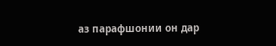аз парафшонии он дар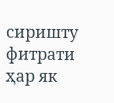сиришту фитрати ҳар як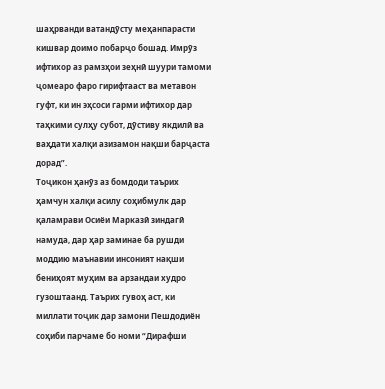шаҳрванди ватандӯсту меҳанпарасти кишвар доимо побарҷо бошад. Имрӯз ифтихор аз рамзҳои зеҳнӣ шуури тамоми ҷомеаро фаро гирифтааст ва метавон гуфт, ки ин эҳсоси гарми ифтихор дар таҳкими сулҳу субот, дӯстиву якдилӣ ва ваҳдати халқи азизамон нақши барҷаста дорад”.
Тоҷикон ҳанӯз аз бомдоди таърих ҳамчун халқи асилу соҳибмулк дар қаламрави Осиёи Марказӣ зиндагӣ намуда, дар ҳар заминае ба рушди моддию маънавии инсоният нақши бениҳоят муҳим ва арзандаи худро гузоштаанд. Таърих гувоҳ аст, ки миллати тоҷик дар замони Пешдодиён соҳиби парчаме бо номи “Дирафши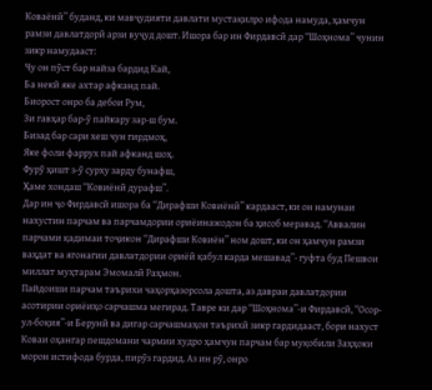Коваёнӣ” буданд, ки мавҷудияти давлати мустақилро ифода намуда, ҳамчун рамзи давлатдорӣ арзи вуҷуд дошт. Ишора бар ин Фирдавсӣ дар “Шоҳнома” чунин зикр намудааст:
Чу он пӯст бар найза бардид Кай,
Ба некӣ яке ахтар афканд пай.
Биорост онро ба дебои Рум,
Зи гавҳар бар-ӯ пайкару зар-ш бум.
Бизад бар сари хеш чун гирдмоҳ,
Яке фоли фаррух пай афканд шоҳ.
Фурӯ ҳишт з-ӯ сурху зарду бунафш,
Ҳаме хондаш “Ковиёнӣ дурафш”.
Дар ин ҷо Фирдавсӣ ишора ба “Дирафши Ковиёнӣ” кардааст, ки он намунаи нахустин парчам ва парчамдории ориёинажодон ба ҳисоб меравад. “Аввалин парчами қадимаи тоҷикон “Дирафши Ковиён” ном дошт, ки он ҳамчун рамзи ваҳдат ва ягонагии давлатдории ориёӣ қабул карда мешавад”- гуфта буд Пешвои миллат муҳтарам Эмомалӣ Раҳмон.
Пайдоиши парчам таърихи чаҳорҳазорсола дошта, аз давраи давлатдории асотирии ориёиҳо сарчашма мегирад. Тавре ки дар “Шоҳнома”-и Фирдавсӣ, “Осор-ул-боқия”-и Берунӣ ва дигар сарчашмаҳои таърихӣ зикр гардидааст, бори нахуст Коваи оҳангар пешдомани чармии худро ҳамчун парчам бар муқобили Заҳҳоки морон истифода бурда, пирӯз гардид. Аз ин рӯ, онро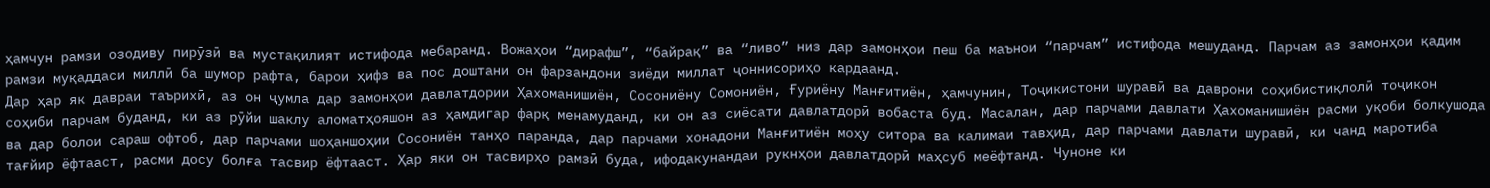ҳамчун рамзи озодиву пирӯзӣ ва мустақилият истифода мебаранд. Вожаҳои “дирафш”, “байрақ” ва “ливо” низ дар замонҳои пеш ба маънои “парчам” истифода мешуданд. Парчам аз замонҳои қадим рамзи муқаддаси миллӣ ба шумор рафта, барои ҳифз ва пос доштани он фарзандони зиёди миллат ҷоннисориҳо кардаанд.
Дар ҳар як давраи таърихӣ, аз он ҷумла дар замонҳои давлатдории Ҳахоманишиён, Сосониёну Сомониён, Ғуриёну Манғитиён, ҳамчунин, Тоҷикистони шуравӣ ва даврони соҳибистиқлолӣ тоҷикон соҳиби парчам буданд, ки аз рӯйи шаклу аломатҳояшон аз ҳамдигар фарқ менамуданд, ки он аз сиёсати давлатдорӣ вобаста буд. Масалан, дар парчами давлати Ҳахоманишиён расми уқоби болкушода ва дар болои сараш офтоб, дар парчами шоҳаншоҳии Сосониён танҳо паранда, дар парчами хонадони Манғитиён моҳу ситора ва калимаи тавҳид, дар парчами давлати шуравӣ, ки чанд маротиба тағйир ёфтааст, расми досу болға тасвир ёфтааст. Ҳар яки он тасвирҳо рамзӣ буда, ифодакунандаи рукнҳои давлатдорӣ маҳсуб меёфтанд. Чуноне ки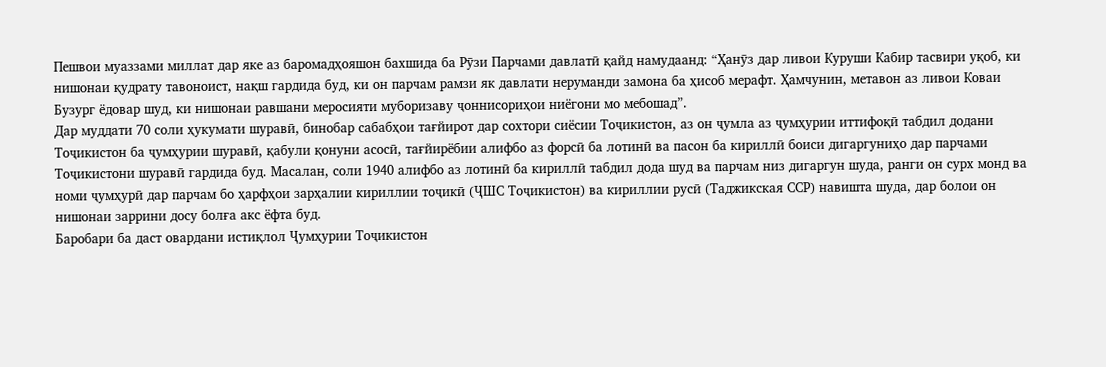Пешвои муаззами миллат дар яке аз баромадҳояшон бахшида ба Рӯзи Парчами давлатӣ қайд намудаанд: “Ҳанӯз дар ливои Куруши Кабир тасвири уқоб, ки нишонаи қудрату тавоноист, нақш гардида буд, ки он парчам рамзи як давлати неруманди замона ба ҳисоб мерафт. Ҳамчунин, метавон аз ливои Коваи Бузург ёдовар шуд, ки нишонаи равшани меросияти муборизаву ҷоннисориҳои ниёгони мо мебошад”.
Дар муддати 70 соли ҳукумати шуравӣ, бинобар сабабҳои тағйирот дар сохтори сиёсии Тоҷикистон, аз он ҷумла аз ҷумҳурии иттифоқӣ табдил додани Тоҷикистон ба ҷумҳурии шуравӣ, қабули қонуни асосӣ, тағйирёбии алифбо аз форсӣ ба лотинӣ ва пасон ба кириллӣ боиси дигаргуниҳо дар парчами Тоҷикистони шуравӣ гардида буд. Масалан, соли 1940 алифбо аз лотинӣ ба кириллӣ табдил дода шуд ва парчам низ дигаргун шуда, ранги он сурх монд ва номи ҷумҳурӣ дар парчам бо ҳарфҳои зарҳалии кириллии тоҷикӣ (ҶШС Тоҷикистон) ва кириллии русӣ (Таджикская ССР) навишта шуда, дар болои он нишонаи заррини досу болға акс ёфта буд.
Баробари ба даст овардани истиқлол Ҷумҳурии Тоҷикистон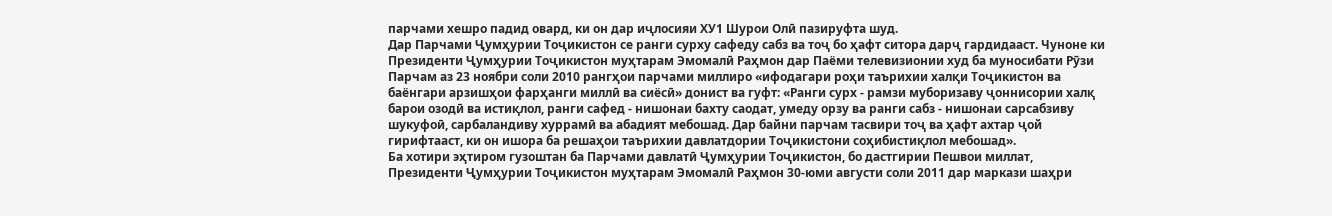парчами хешро падид овард, ки он дар иҷлосияи ХУ1 Шурои Олӣ пазируфта шуд.
Дар Парчами Ҷумҳурии Тоҷикистон се ранги сурху сафеду сабз ва тоҷ бо ҳафт ситора дарҷ гардидааст. Чуноне ки Президенти Ҷумҳурии Тоҷикистон муҳтарам Эмомалӣ Раҳмон дар Паёми телевизионии худ ба муносибати Рӯзи Парчам аз 23 ноябри соли 2010 рангҳои парчами миллиро «ифодагари роҳи таърихии халқи Тоҷикистон ва баёнгари арзишҳои фарҳанги миллӣ ва сиёсӣ» донист ва гуфт: «Ранги сурх - рамзи муборизаву ҷоннисории халқ барои озодӣ ва истиқлол, ранги сафед - нишонаи бахту саодат, умеду орзу ва ранги сабз - нишонаи сарсабзиву шукуфоӣ, сарбаландиву хуррамӣ ва абадият мебошад. Дар байни парчам тасвири тоҷ ва ҳафт ахтар ҷой гирифтааст, ки он ишора ба решаҳои таърихии давлатдории Тоҷикистони соҳибистиқлол мебошад».
Ба хотири эҳтиром гузоштан ба Парчами давлатӣ Ҷумҳурии Тоҷикистон, бо дастгирии Пешвои миллат, Президенти Ҷумҳурии Тоҷикистон муҳтарам Эмомалӣ Раҳмон 30-юми августи соли 2011 дар маркази шаҳри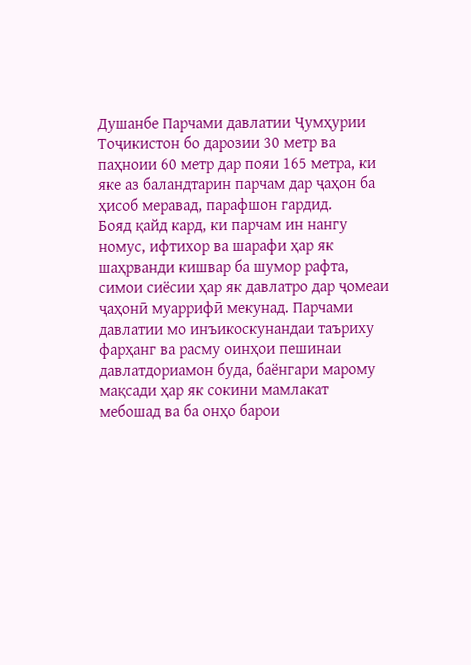Душанбе Парчами давлатии Ҷумҳурии Тоҷикистон бо дарозии 30 метр ва паҳноии 60 метр дар пояи 165 метра, ки яке аз баландтарин парчам дар ҷаҳон ба ҳисоб меравад, парафшон гардид.
Бояд қайд кард, ки парчам ин нангу номус, ифтихор ва шарафи ҳар як шаҳрванди кишвар ба шумор рафта, симои сиёсии ҳар як давлатро дар ҷомеаи ҷаҳонӣ муаррифӣ мекунад. Парчами давлатии мо инъикоскунандаи таъриху фарҳанг ва расму оинҳои пешинаи давлатдориамон буда, баёнгари марому мақсади ҳар як сокини мамлакат мебошад ва ба онҳо барои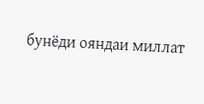бунёди ояндаи миллат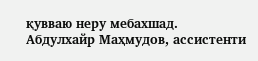қувваю неру мебахшад.
Абдулхайр Маҳмудов, ассистенти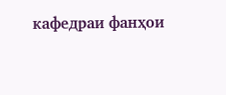кафедраи фанҳои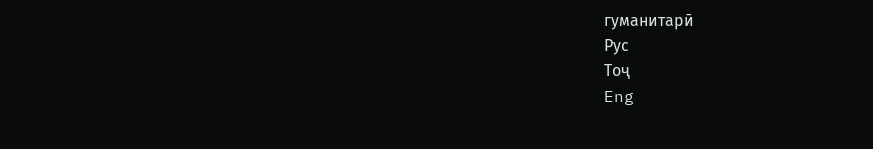гуманитарӣ
Рус
Тоҷ
Eng